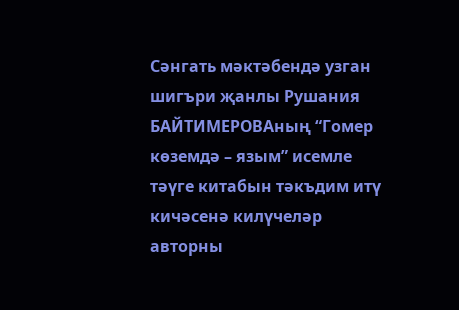Сәнгать мәктәбендә узган шигъри җанлы Рушания БАЙТИМЕРОВАның “Гомер көземдә – язым” исемле тәүге китабын тәкъдим итү кичәсенә килүчеләр авторны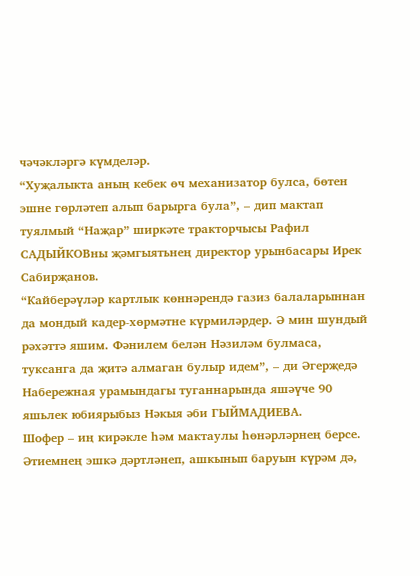чәчәкләргә күмделәр.
“Хуҗалыкта аның кебек өч механизатор булса, бөтен эшне гөрләтеп алып барырга була”, – дип мактап туялмый “Наҗар” ширкәте тракторчысы Рафил САДЫЙКОВны җәмгыятьнең директор урынбасары Ирек Сабирҗанов.
“Кайберәүләр картлык көннәрендә газиз балаларыннан да мондый кадер-хөрмәтне күрмиләрдер. Ә мин шундый рәхәттә яшим. Фәнилем белән Нәзиләм булмаса, туксанга да җитә алмаган булыр идем”, – ди Әгерҗедә Набережная урамындагы туганнарында яшәүче 90 яшьлек юбиярыбыз Нәкыя әби ГЫЙМАДИЕВА.
Шофер – иң кирәкле һәм мактаулы һөнәрләрнең берсе. Әтиемнең эшкә дәртләнеп, ашкынып баруын күрәм дә,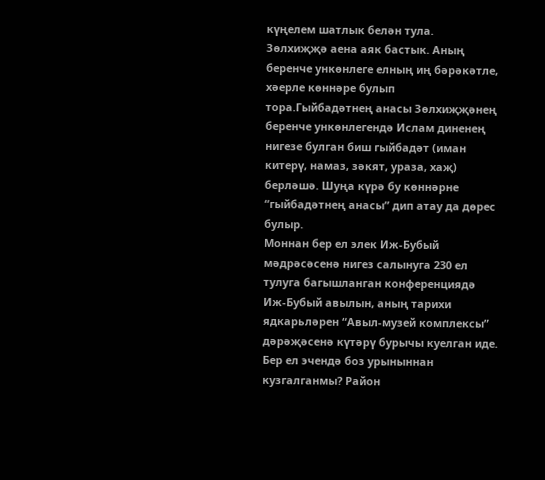күңелем шатлык белән тула.
Зөлхиҗҗә аена аяк бастык. Аның беренче ункөнлеге елның иң бәрәкәтле, хәерле көннәре булып тора.Гыйбадәтнең анасы Зөлхиҗҗәнең беренче ункөнлегендә Ислам диненең нигезе булган биш гыйбадәт (иман китерү, намаз, зәкят, ураза, хаҗ) берләшә. Шуңа күрә бу көннәрне “гыйбадәтнең анасы” дип атау да дөрес булыр.
Моннан бер ел элек Иж-Бубый мәдрәсәсенә нигез салынуга 230 ел тулуга багышланган конференциядә Иж-Бубый авылын, аның тарихи ядкарьләрен “Авыл-музей комплексы” дәрәҗәсенә күтәрү бурычы куелган иде. Бер ел эчендә боз урыныннан кузгалганмы? Район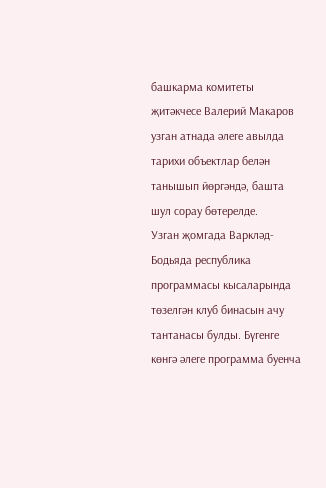башкарма комитеты җитәкчесе Валерий Макаров узган атнада әлеге авылда тарихи объектлар белән танышып йөргәндә, башта шул сорау бөтерелде.
Узган җомгада Варкләд-Бодьяда республика программасы кысаларында төзелгән клуб бинасын ачу тантанасы булды. Бүгенге көнгә әлеге программа буенча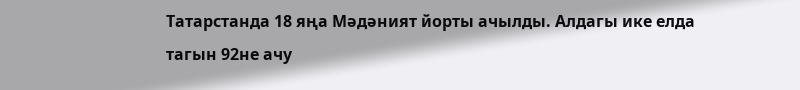Татарстанда 18 яңа Мәдәният йорты ачылды. Алдагы ике елда тагын 92не ачу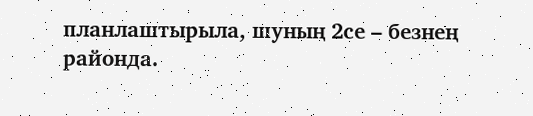планлаштырыла, шуның 2се – безнең районда.